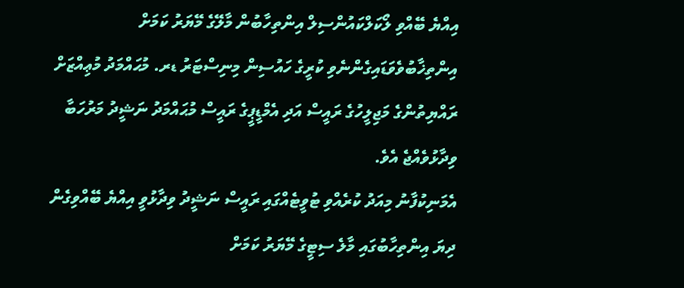އިއްޔެ ބޭއްވި ލޯކަލްކައުންސިލް އިންތިހާބުން މާލޭގެ މޭޔަރު ކަމަށް އިންތިޚާބުވެވަޑައިގެންނެވި ކުރީގެ ހައުސިން މިނިސްޓަރު ޑރ. މުޙައްމަދު މުޢިއްޒަށް ރައްޔިތުންގެ މަޖިލީހުގެ ރައީސް އަދި އެމްޑީޕީގެ ރައީސް މުޙައްމަދު ނަޝީދު މަރުހަބާ ވިދާޅުވެއްޖެ އެވެ.
އެމަނިކުފާނު މިއަދު ކުރެއްވި ޓުވީޓެއްގައި ރައީސް ނަޝީދު ވިދާޅުވީ އިއްޔެ ބޭއްވިގެން ދިޔަ އިންތިހާބުގައި މާލެ ސިޓީގެ މޭޔަރު ކަމަށް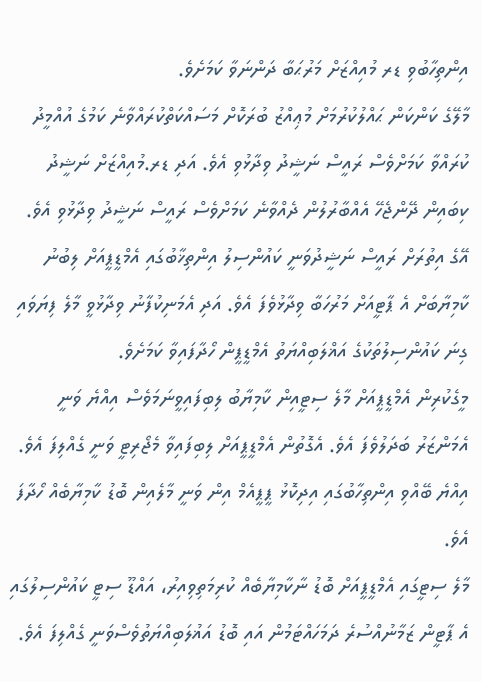އިންތިހާބުވި ޑރ މުއިއްޒަށް މަރުޙަބާ ދަންނަވާ ކަމަށެވެ.
މާލޭގެ ކަންކަން ޙައްލުކުރުމަށް މުޢިއްޒު ބުރަކޮށް މަސައްކަތްކުރައްވާނެ ކަމުގެ އުއްމީދު ކުރައްވާ ކަމަށްވެސް ރައީސް ނަޝީދު ވިދާޅުވި އެވެ. އަދި ޑރ.މުއިއްޒަށް ނަޝީދު ކިބައިން ދޭންޖެހޭ އެއްބާރުލުން ދެއްވާނެ ކަމަށްވެސް ރައީސް ނަޝީދު ވިދާޅުވި އެވެ.
އޭގެ އިތުރަށް ރައީސް ނަޝީދުވަނީ ކައުންސިލު އިންތިޚާބުގައި އެމްޑީޕީއަށް ލިބުނު ކާމިޔާބަށް އެ ޕާޓީއަށް މަރުހަބާ ވިދާޅުވެފަ އެވެ. އަދި އެމަނިކުފާނު ވިދާޅުވީ މާލެ ފިޔަވައި ގިނަ ކައުންސިލުތަކުގެ އަޣްލަބިއްޔަތު އެމްޑީޕީން ހޯދާފައިވާ ކަމަށެވެ.
މީގެކުރިން އެމްޑީޕީއަށް މާލެ ސިޓީއިން ކާމިޔާބު ލިބިފައިވީނަމަވެސް އިއްޔެ ވަނީ އެމަންޒަރު ބަދަލުވެފަ އެވެ. އެގޮތުން އެމްޑީޕީއަށް ލިބިފައިވާ މެޖޯރިޓީ ވަނީ ގެއްލިފަ އެވެ. އިއްޔެ ބޭއްވި އިންތިހާބުގައި އިދިކޮޅު ޕީޕީއެމް އިން ވަނީ މާލެއިން ބޮޑު ކާމިޔާބެއް ހޯދާފަ އެވެ.
މާލެ ސިޓީގައި އެމްޑީޕީއަށް ބޮޑު ނާކާމިޔާބެއް ކުރިމަތިވިއިރު، އައްޑޫ ސިޓީ ކައުންސިލުގައި އެ ޕާޓީން ޒަމާނުއްސުރެ ދަމަހައްޓަމުން އައި ބޮޑު އަޣުލަބިއްޔަތުވެސްވަނީ ގެއްލިފަ އެވެ.